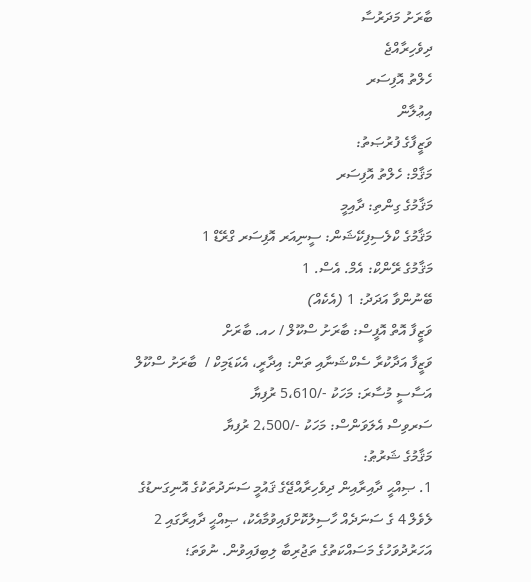ބާރަށު މަދަރުސާ
ދިވެހިރާއްޖެ
ހެލްތު އޮފިސަރ
އިޢުލާން
ވަޒީފާގެ ފުރުޞަތު:
މަޤާމް: ހެލްތު އޮފިސަރ
މަޤާމުގެ ގިންތި: ދާއިމީ
މަޤާމުގެ ކްލެސިފިކޭޝަން: ސީނިއަރ އޮފިސަރ ގްރޭޑް 1
މަޤާމުގެ ރޭންކް: އެމް. އެސް. 1
ބޭނުންވާ އަދަދު: 1 (އެކެއް)
ވަޒީފާ އޮތް އޮފީސް: ބާރަށު ސްކޫލް / ހއ. ބާރަށް
ވަޒީފާ އަދާކުރާ ސެކްޝަނާއި ތަން: އިދާރީ، އެކަޑަމިކް /  ބާރަށު ސްކޫލް
އަސާސީ މުސާރަ: މަހަކު -/5،610 ރުފިޔާ
ސަރވިސް އެލަވަންސް: މަހަކު -/2،500 ރުފިޔާ
މަޤާމުގެ ޝަރުޠު:
1. ޞިއްޙީ ދާއިރާއިން ދިވެހިރާއްޖޭގެ ޤައުމީ ސަނަދުތަކުގެ އޮނިގަނޑުގެ ލެވެލް 4 ގެ ސަނަދެއް ހާސިލުކޮށްފައިވުމާއެކު، ޞިއްޙީ ދާއިރާގައި 2 އަހަރުދުވަހުގެ މަސައްކަތުގެ ތަޖުރިބާ ލިބިފައިވުން. ނުވަތަ؛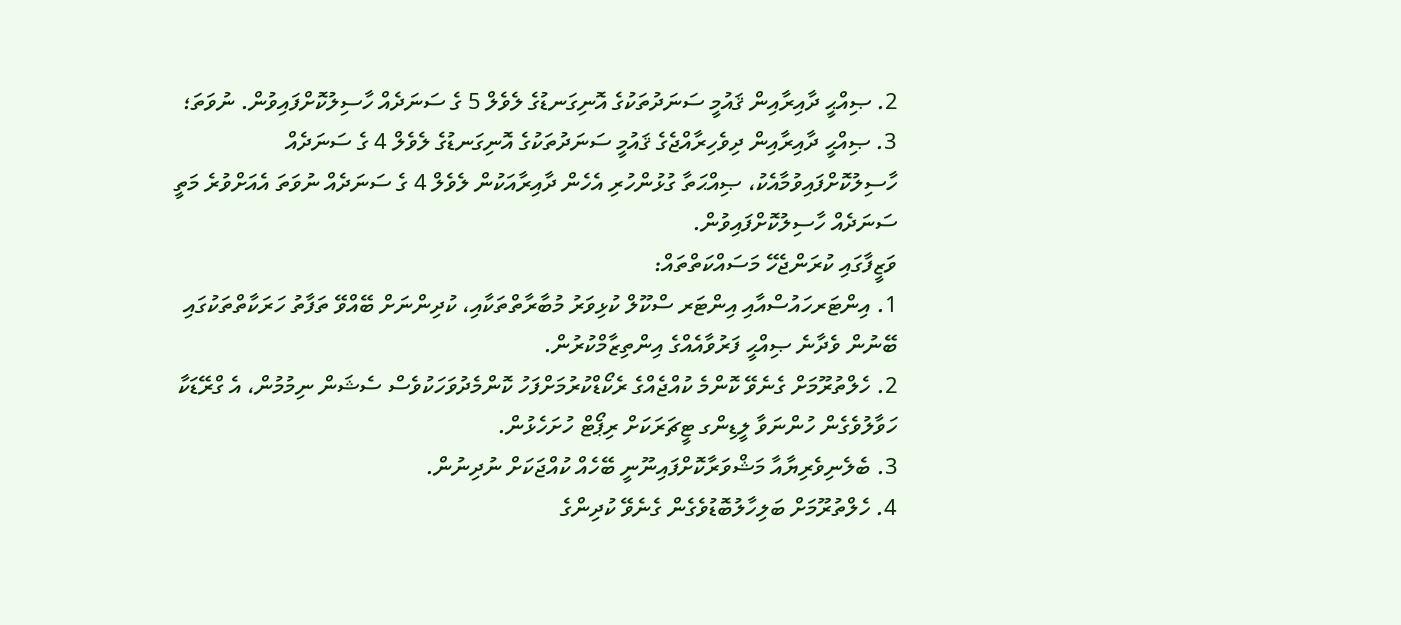2. ޞިއްޙީ ދާއިރާއިން ޤައުމީ ސަނަދުތަކުގެ އޮނިގަނޑުގެ ލެވެލް 5 ގެ ސަނަދެއް ހާސިލުކޮށްފައިވުން. ނުވަތަ؛
3. ޞިއްޙީ ދާއިރާއިން ދިވެހިރާއްޖެގެ ޤައުމީ ސަނަދުތަކުގެ އޮނިގަނޑުގެ ލެވެލް 4 ގެ ސަނަދެއް ހާސިލުކޮށްފައިވުމާއެކު، ޞިއްޙަތާ ގުޅުންހުރި އެހެން ދާއިރާއަކުން ލެވެލް 4 ގެ ސަނަދެއް ނުވަތަ އެއަށްވުރެ މަތީ ސަނަދެއް ހާސިލުކޮށްފައިވުން.
ވަޒީފާގައި ކުރަންޖެހޭ މަސައްކަތްތައް:
1. އިންޓަރހައުސްއާއި އިންޓަރ ސްކޫލް ކުޅިވަރު މުބާރާތްތަކާއި، ކުދިންނަށް ބޭއްވޭ ތަފާތު ހަރަކާތްތަކުގައި ބޭނުން ވެދާނެ ޞިއްޙީ ފަރުވާއެއްގެ އިންތިޒާމްކުރުން.
2. ހެލްތުރޫމަށް ގެނެވޭ ކޮންމެ ކުއްޖެއްގެ ރެކޯޑްކުރުމަށްފަހު ކޮންމެދުވަހަކުވެސް ސެޝަން ނިމުމުން، އެ ގްރޭޑަކާ ހަވާލުވެގެން ހުންނަވާ ލީޑިންގ ޓީޗަރަކަށް ރިޕޯޓް ހުށަހެޅުން.
3. ބެލެނިވެރިޔާއާ މަޝްވަރާކޮށްފައިނޫނީ ބޭހެއް ކުއްޖަކަށް ނުދިނުން.
4. ހެލްތުރޫމަށް ބަލިހާލުބޮޑުވެގެން ގެނެވޭ ކުދިންގެ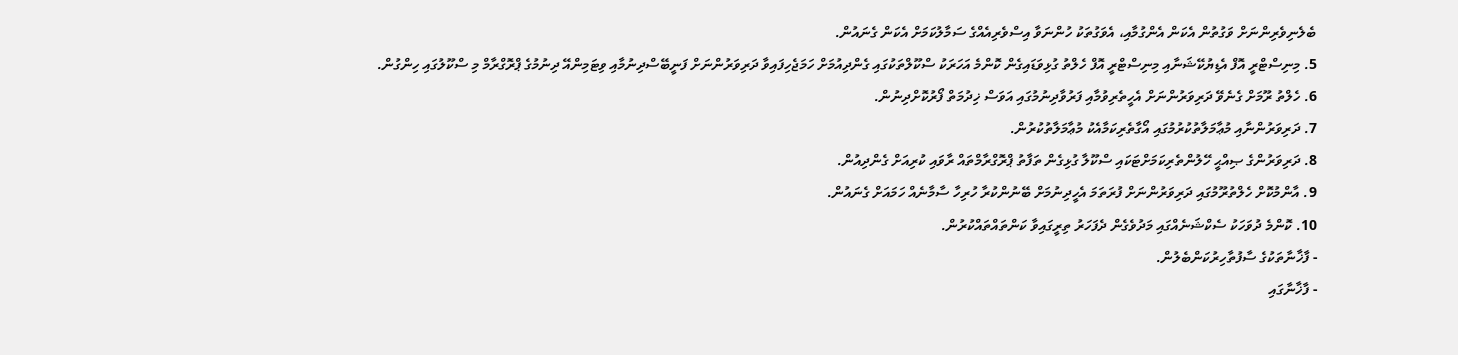ބެލެނިވެރިންނަށް ވަގުތުން އެކަން އެންގުމާއި، އެވަގުތަކު ހުންނަވާ އިސްވެރިއެއްގެ ސަމާލުކަމަށް އެކަން ގެނައުން.
5. މިނިސްޓްރީ އޮފް އެޑިޔުކޭޝަނާއި މިނިސްޓްރީ އޮފް ހެލްތު ގުޅިވަޑައިގެން ކޮންމެ އަހަރަކު ސްކޫލްތަކުގައި ގެންދިއުމަށް ހަމަޖެހިފައިވާ ދަރިވަރުންނަށް ފަނީބޭސްދިނުމާއި ވިޓަމިންއޭ ދިނުމުގެ ޕްރޮގްރާމް މި ސްކޫލުގައި ހިންގުން.
6. ހެލްތު ރޫމަށް ގެނެވޭ ދަރިވަރުންނަށް އެހީތެރިވުމާއި ފަރުވާދިނުމުގައި އަވަސް ޚިދުމަތް ފޯރުކޮށްދިނުން.
7. ދަރިވަރުންނާއި މުޢާމަލާތުކުރުމުގައި އޯގާތެރިކަމާއެކު މުޢާމަލާތުކުރުން.
8. ދަރިވަރުންގެ ޞިއްޙީ ހޭލުންތެރިކަމަށްޓަކައި ސްކޫލާ ގުޅިގެން ތަފާތު ޕްރޮގްރާމްތައް ރާވައި ކުރިއަށް ގެންދިއުން.
9. އާންމުކޮށް ހެލްތުރޫމުގައި ދަރިވަރުންނަށް ފުރަތަމަ އެހީދިނުމަށް ބޭނުންކުރާ ހުރިހާ ސާމާނެއް ހަމައަށް ގެނައުން.
10. ކޮންމެ ދުވަހަކު ސެކްޝަނެއްގައި މަދުވެގެން ދެފަހަރު ތިރީގައިވާ ކަންތައްތައްކުރުން.
- ފާޚާނާތަކުގެ ސާފުތާހިރުކަންބެލުން.
- ފާޚާނާގައި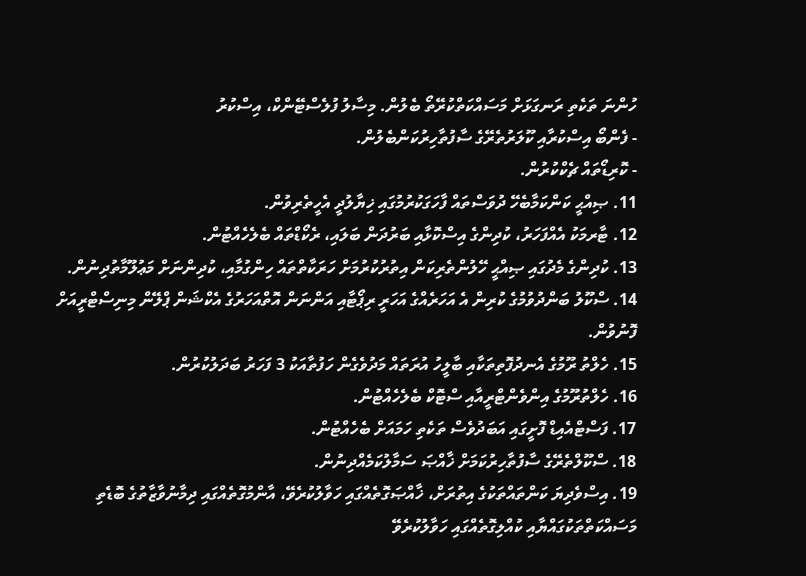ހުންނަ ތަކެތި ރަނގަޅަށް މަސައްކަތްކުރޭތޯ ބެލުން. މިސާލު ފުލެސްޓޭންކް، އިސްކުރު
- ފެންބޯ އިސްކުރާއި ކޫލަރުތެރޭގެ ސާފުތާހިރުކަންބެލުން.
- ކޮރިޑޯތައް ޗެކްކުރުން.
11. ޞިއްޙީ ކަންކަމާބެހޭ ދުވަސްތައް ފާހަގަކުރުމުގައި ޚިޔާލުދީ އެހީތެރިވުން.
12. ޓާރމަކު އެއްފަހަރު، ކުދިންގެ އިސްކޮޅާއި ބަރުދަން ބަލައި، ރެކޯޑްތައް ބެލެހެއްޓުން.
13. ކުދިންގެ މެދުގައި ޞިއްޙީ ހޭލުންތެރިކަން އިތުރުކުރުމަށް ހަރަކާތްތައް ހިންގުމާއި، ކުދިންނަށް މަޢުލޫމާތުދިނުން.
14. ސްކޫލު ބަންދުވުމުގެ ކުރިން އެ އަހަރެއްގެ އަހަރީ ރިޕޯޓާއި އަންނަން އޮތްއަހަރުގެ އެކްޝަން ޕްލޭން މިނިސްޓްރީއަށް ފޮނުވުން.
15. ހެލްތު ރޫމުގެ އެނދުފޮތިތަކާއި ބާލީހު އުރަތައް މަދުވެގެން ހަފުތާއަކު 3 ފަހަރު ބަދަލުކުރުން.
16. ހެލްތުރޫމުގެ އިންވެންޓްރީއާއި ސްޓޮކް ބެލެހެއްޓުން.
17. ފަސްޓްއެއިޑް ފޮށީގައި އަބަދުވެސް ތަކެތި ހަމައަށް ބެހެއްޓުން.
18. ސްކޫލްތެރޭގެ ސާފުތާހިރުކަމަށް ޚާއްޞަ ސަމާލުކަމެއްދިނުން.
19. އިސްވެދިޔަ ކަންތައްތަކުގެ އިތުރަށް، ޚާއްޞަގޮތެއްގައި ހަވާލުކުރެވޭ، އާންމުގޮތެއްގައި ދިމާނުވާޒާތުގެ ބޮޑެތި މަސައްކަތްތަކުގައްޔާއި ކުއްލިގޮތެއްގައި ހަވާލުކުރެވޭ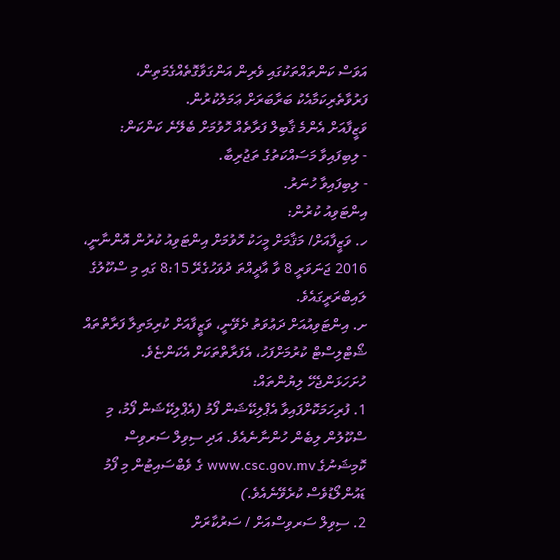އަވަސް ކަންތައްތަކުގައި ވެރިން އަންގަވާގޮތެއްގެމަތިން، ފަރުވާތެރިކަމާއެކު ބަރާބަރަށް ޢަމަލުކުރުން.
ވަޒީފާއަށް އެންމެ ޤާބިލް ފަރާތެއް ހޮވުމަށް ބެލޭނެ ކަންކަން:
- ލިބިފައިވާ މަސައްކަތުގެ ތަޖުރިބާ.
- ލިބިފައިވާ ހުނަރު.
އިންޓަވިއު ކުރުން:
ހ. ވަޒީފާއަށް/ މަޤާމަށް މީހަކު ހޮވުމަށް އިންޓަވިއު ކުރުން އޮންނާނީ، 2016 ޖަނަވަރީ 8 ވާ އާދީއްތަ ދުވަހުގެރޭ 8:15 ގައި މި ސްކޫލުގެ ލައިބްރަރީގައެވެ.
ށ. އިންޓަވިއުއަށް ދަޢުވަތު ދެވޭނީ، ވަޒީފާއަށް ކުރިމަތިލާ ފަރާތްތައް ޝޯޓްލިސްޓް ކުރުމަށްފަހު، އެފަރާތްތަކަށް އެކަންޏެވެ.
ހުށަހަޅަންޖެހޭ ލިޔުންތައް:
1. ފުރިހަމަކޮށްފައިވާ އެޕްލިކޭޝަން ފޯމު (އެޕްލިކޭޝަން ފޯމު، މި ސްކޫލުން ލިބެން ހުންނާނެއެވެ. އަދި ސިވިލް ސަރވިސް ކޮމިޝަނުގެ www.csc.gov.mv ގެ ވެބްސައިޓުން މި ފޯމު ޑައުންލޯޑުވެސް ކުރެވޭނެއެވެ.)
2. ސިވިލް ސަރވިސްއަށް / ސަރުކާރަށް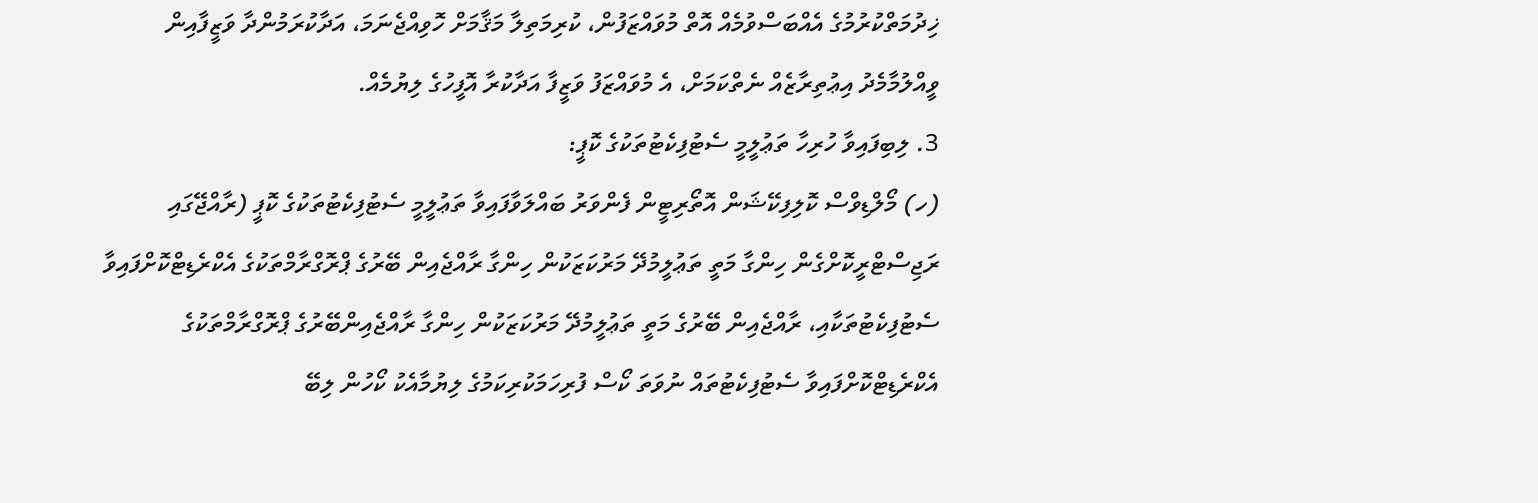ޚިދުމަތްކުރުމުގެ އެއްބަސްވުމެއް އޮތް މުވައްޒަފުން، ކުރިމަތިލާ މަޤާމަށް ހޮވިއްޖެނަމަ، އަދާކުރަމުންދާ ވަޒީފާއިން ވީއްލުމާމެދު އިޢުތިރާޒެއް ނެތްކަމަށް، އެ މުވައްޒަފު ވަޒީފާ އަދާކުރާ އޮފީހުގެ ލިޔުމެއް.
3. ލިބިފައިވާ ހުރިހާ ތަޢުލީމީ ސެޓުފިކެޓުތަކުގެ ކޮޕީ:
(ހ) މޯލްޑިވްސް ކޮލިފިކޭޝަން އޮތޯރިޓީން ފެންވަރު ބައްލަވާފައިވާ ތަޢުލީމީ ސެޓުފިކެޓުތަކުގެ ކޮޕީ (ރާއްޖޭގައި ރަޖިސްޓްރީކޮށްގެން ހިންގާ މަތީ ތަޢުލީމުދޭ މަރުކަޒަކުން ހިންގާ ރާއްޖެއިން ބޭރުގެ ޕްރޮގްރާމްތަކުގެ އެކްރެޑިޓްކޮށްފައިވާ ސެޓުފިކެޓުތަކާއި، ރާއްޖެއިން ބޭރުގެ މަތީ ތަޢުލީމުދޭ މަރުކަޒަކުން ހިންގާ ރާއްޖެއިންބޭރުގެ ޕްރޮގްރާމްތަކުގެ އެކްރެޑިޓްކޮށްފައިވާ ސެޓުފިކެޓުތައް ނުވަތަ ކޯސް ފުރިހަމަކުރިކަމުގެ ލިޔުމާއެކު ކޯހުން ލިބޭ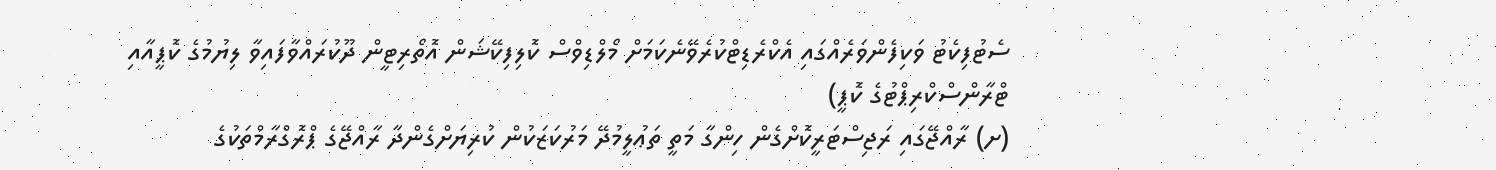ސެޓުފިކެޓު ވަކިފެންވަރެއްގައި އެކްރެޑިޓްކުރެވޭނެކަމަށް މޯލްޑިވްސް ކޮލިފިކޭޝަން އޮތޯރިޓީން ދޫކުރައްވާފައިވާ ލިޔުމުގެ ކޮޕީއާއި ޓްރާންސްކްރިޕްޓުގެ ކޮޕީ)
(ށ) ރާއްޖޭގައި ރަޖިސްޓަރީކޮށްގެން ހިންގާ މަތީ ތަޢުލީމުދޭ މަރުކަޒަކުން ކުރިޔަށްގެންދާ ރާއްޖޭގެ ޕްރޮގްރާމްތަކުގެ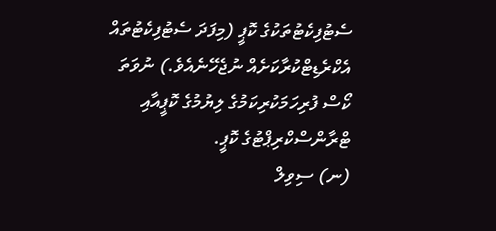ސެޓުފިކެޓުތަކުގެ ކޮޕީ (މިފަދަ ސެޓުފިކެޓުތައް އެކްރެޑިޓްކުރާކަށެއް ނުޖެހޭނެއެވެ.) ނުވަތަ ކޯސް ފުރިހަމަކުރިކަމުގެ ލިޔުމުގެ ކޮޕީއާއި ޓްރާންސްކްރިޕްޓުގެ ކޮޕީ.
(ނ) ސިވިލް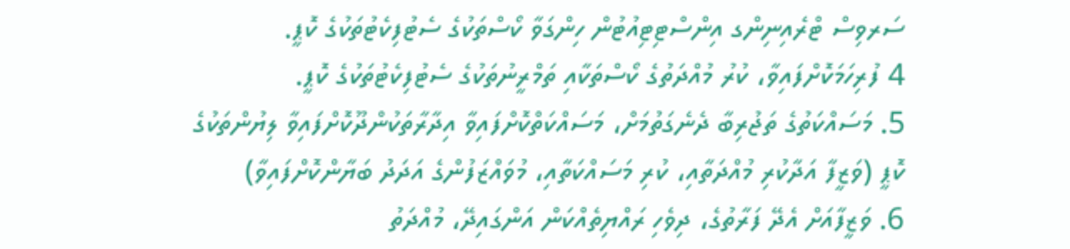ސަރވިސް ޓްރެއިނިންގ އިންސްޓިޓިއުޓުން ހިންގަވާ ކޯސްތަކުގެ ސެޓުފިކެޓުތަކުގެ ކޮޕީ.
4 ފުރިހަމަކޮށްފައިވާ، ކުރު މުއްދަތުގެ ކޯސްތަކާއި ތަމްރީނުތަކުގެ ސެޓުފިކެޓުތަކުގެ ކޮޕީ.
5. މަސައްކަތުގެ ތަޖުރިބާ ދެނެގަތުމަށް، މަސައްކަތްކޮށްފައިވާ އިދާރާތަކުންދޫކޮށްފައިވާ ލިޔުންތަކުގެ ކޮޕީ (ވަޒީފާ އަދާކުރި މުއްދަތާއި، ކުރި މަސައްކަތާއި، މުވައްޒަފުންގެ އަދަދު ބަޔާންކޮށްފައިވާ)
6. ވަޒީފާއަށް އެދޭ ފަރާތުގެ، ދިވެހި ރައްޔިތެއްކަން އަންގައިދޭ، މުއްދަތު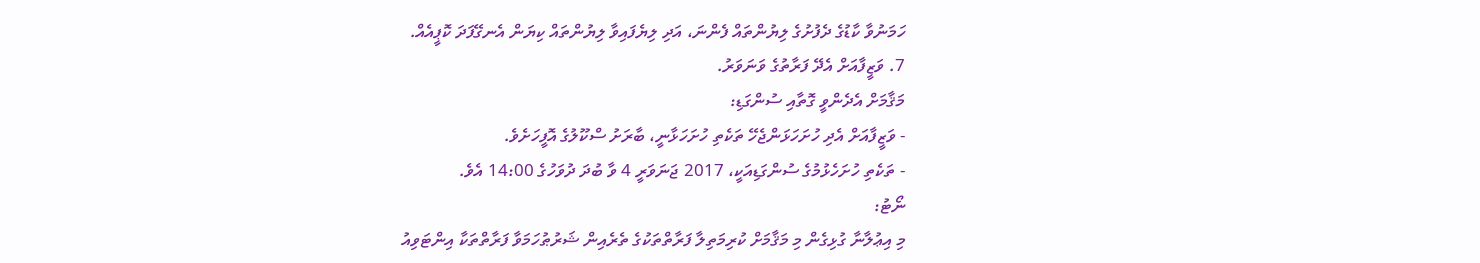ހަމަނުވާ ކާޑުގެ ދެފުށުގެ ލިޔުންތައް ފެންނަ، އަދި ލިޔެފައިވާ ލިޔުންތައް ކިޔަން އެނގޭފަދަ ކޮޕީއެއް.
7. ވަޒީފާއަށް އެދޭ ފަރާތުގެ ވަނަވަރު.
މަޤާމަށް އެދެންވީ ގޮތާއި ސުންގަޑި:
- ވަޒީފާއަށް އެދި ހުށަހަޅަންޖެހޭ ތަކެތި ހުށަހަޅާނީ، ބާރަށު ސްކޫލުގެ އޮފީހަށެވެ.
- ތަކެތި ހުށަހެޅުމުގެ ސުންގަޑިއަކީ، 2017 ޖަނަވަރީ 4 ވާ ބުދަ ދުވަހުގެ 14:00 އެވެ.
ނޯޓު:
މި އިޢުލާނާ ގުޅިގެން މި މަޤާމަށް ކުރިމަތިލާ ފަރާތްތަކުގެ ތެރެއިން ޝަރުޠުހަމަވާ ފަރާތްތަކާ އިންޓަވިއު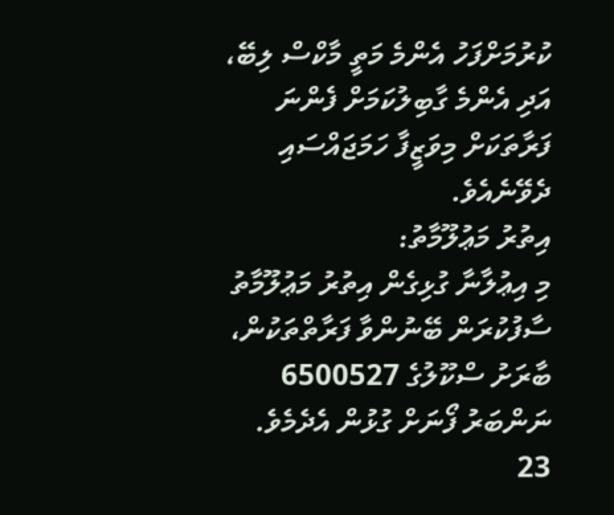ކުރުމަށްފަހު އެންމެ މަތީ މާކްސް ލިބޭ، އަދި އެންމެ ގާބިލުކަމަށް ފެންނަ ފަރާތަކަށް މިވަޒީފާ ހަމަޖައްސައި ދެވޭނެއެވެ.
އިތުރު މަޢުލޫމާތު:
މި އިޢުލާނާ ގުޅިގެން އިތުރު މަޢުލޫމާތު ސާފުކުރަން ބޭނުންވާ ފަރާތްތަކުން، ބާރަށު ސްކޫލުގެ 6500527 ނަންބަރު ފޯނަށް ގުޅުން އެދެމެވެ.
23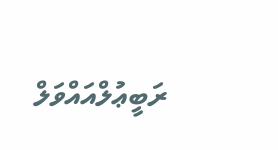ރަބީޢުލްއައްވަލް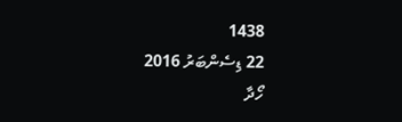1438
22 ޑިސެންބަރު 2016
ހޯދާ